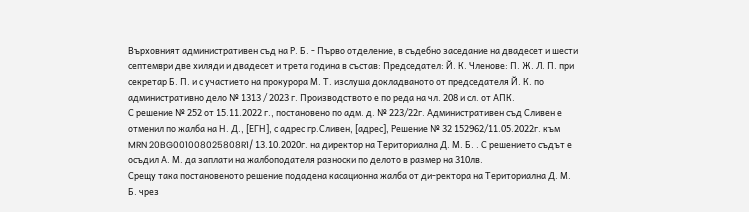Върховният административен съд на Р. Б. - Първо отделение, в съдебно заседание на двадесет и шести септември две хиляди и двадесет и трета година в състав: Председател: Й. К. Членове: П. Ж. Л. П. при секретар Б. П. и с участието на прокурора М. Т. изслуша докладваното от председателя Й. К. по административно дело № 1313 / 2023 г. Производството е по реда на чл. 208 и сл. от АПК.
С решение № 252 от 15.11.2022 г., постановено по адм. д. № 223/22г. Административен съд Сливен е отменил по жалба на Н. Д., [ЕГН], с адрес гр.Сливен, [адрес], Решение № 32 152962/11.05.2022г. към MRN 20BG001008025808R1/ 13.10.2020г. на директор на Териториална Д. М. Б. . С решението съдът е осъдил А. М. да заплати на жалбоподателя разноски по делото в размер на 310лв.
Срещу така постановеното решение подадена касационна жалба от ди-ректора на Териториална Д. М. Б. чрез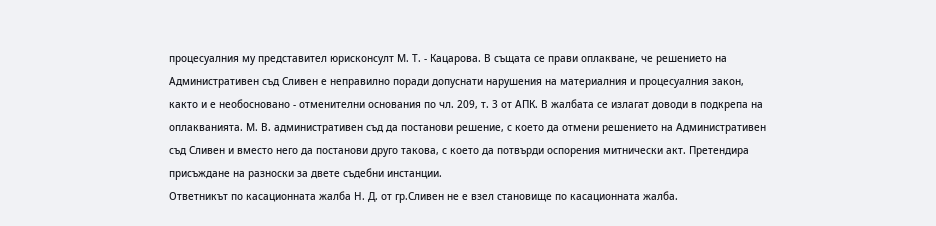процесуалния му представител юрисконсулт М. Т. - Кацарова. В същата се прави оплакване, че решението на Административен съд Сливен е неправилно поради допуснати нарушения на материалния и процесуалния закон, както и е необосновано - отменителни основания по чл. 209, т. 3 от АПК. В жалбата се излагат доводи в подкрепа на оплакванията. М. В. административен съд да постанови решение, с което да отмени решението на Административен съд Сливен и вместо него да постанови друго такова, с което да потвърди оспорения митнически акт. Претендира присъждане на разноски за двете съдебни инстанции.
Ответникът по касационната жалба Н. Д. от гр.Сливен не е взел становище по касационната жалба.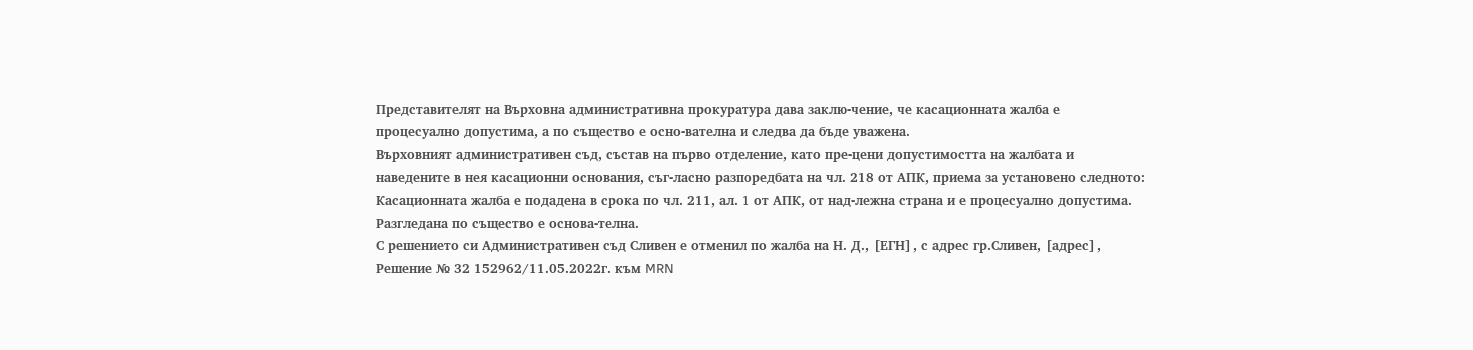Представителят на Върховна административна прокуратура дава заклю-чение, че касационната жалба е процесуално допустима, а по същество е осно-вателна и следва да бъде уважена.
Върховният административен съд, състав на първо отделение, като пре-цени допустимостта на жалбата и наведените в нея касационни основания, съг-ласно разпоредбата на чл. 218 от АПК, приема за установено следното:
Касационната жалба е подадена в срока по чл. 211, ал. 1 от АПК, от над-лежна страна и е процесуално допустима. Разгледана по същество е основа-телна.
С решението си Административен съд Сливен е отменил по жалба на Н. Д., [ЕГН], с адрес гр.Сливен, [адрес], Решение № 32 152962/11.05.2022г. към MRN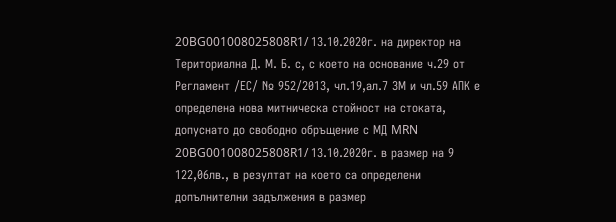20BG001008025808R1/ 13.10.2020г. на директор на Териториална Д. М. Б. с, с което на основание ч.29 от Регламент /ЕС/ № 952/2013, чл.19,ал.7 ЗМ и чл.59 АПК е определена нова митническа стойност на стоката, допуснато до свободно обръщение с МД MRN 20BG001008025808R1/ 13.10.2020г. в размер на 9 122,06лв., в резултат на което са определени допълнителни задължения в размер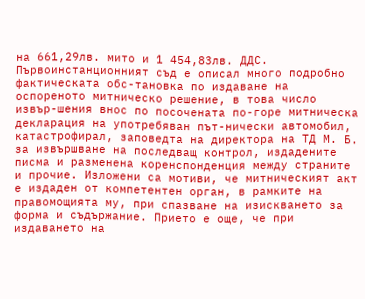на 661,29лв. мито и 1 454,83лв. ДДС.
Първоинстанционният съд е описал много подробно фактическата обс-тановка по издаване на оспореното митническо решение, в това число извър-шения внос по посочената по-горе митническа декларация на употребяван път-нически автомобил, катастрофирал, заповедта на директора на ТД М. Б. за извършване на последващ контрол, издадените писма и разменена коренспонденция между страните и прочие. Изложени са мотиви, че митническият акт е издаден от компетентен орган, в рамките на правомощията му, при спазване на изискването за форма и съдържание. Прието е още, че при издаването на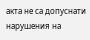акта не са допуснати нарушения на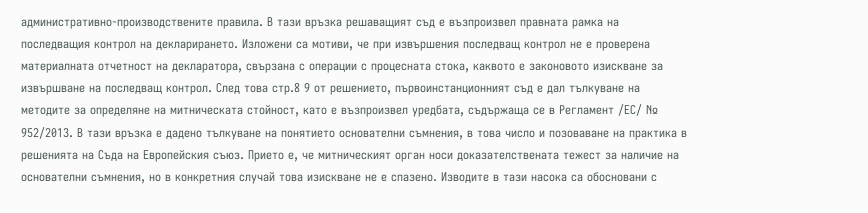административно-производствените правила. В тази връзка решаващият съд е възпроизвел правната рамка на последващия контрол на декларирането. Изложени са мотиви, че при извършения последващ контрол не е проверена материалната отчетност на декларатора, свързана с операции с процесната стока, каквото е законовото изискване за извършване на последващ контрол. След това стр.8 9 от решението, първоинстанционният съд е дал тълкуване на методите за определяне на митническата стойност, като е възпроизвел уредбата, съдържаща се в Регламент /ЕС/ № 952/2013. В тази връзка е дадено тълкуване на понятието основателни съмнения, в това число и позоваване на практика в решенията на Съда на Европейския съюз. Прието е, че митническият орган носи доказателствената тежест за наличие на основателни съмнения, но в конкретния случай това изискване не е спазено. Изводите в тази насока са обосновани с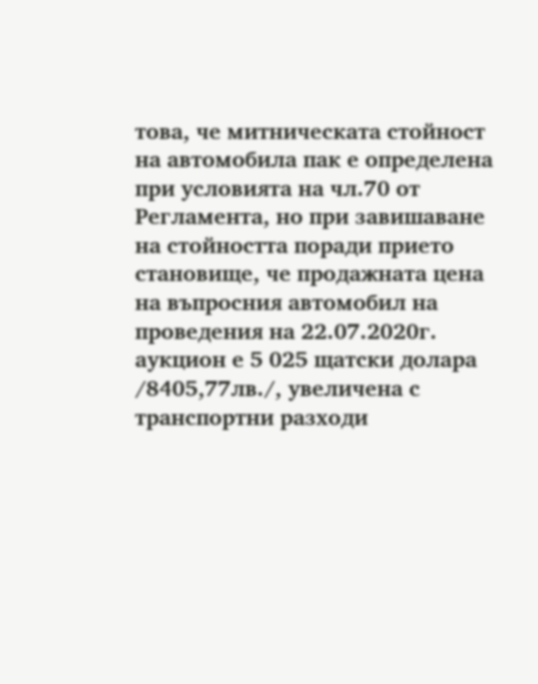това, че митническата стойност на автомобила пак е определена при условията на чл.70 от Регламента, но при завишаване на стойността поради прието становище, че продажната цена на въпросния автомобил на проведения на 22.07.2020г. аукцион е 5 025 щатски долара /8405,77лв./, увеличена с транспортни разходи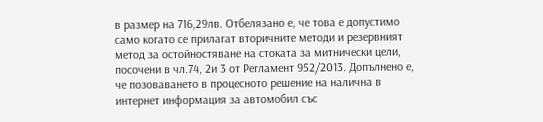в размер на 716,29лв. Отбелязано е, че това е допустимо само когато се прилагат вторичните методи и резервният метод за остойностяване на стоката за митнически цели, посочени в чл.74, 2и 3 от Регламент 952/2013. Допълнено е, че позоваването в процесното решение на налична в интернет информация за автомобил със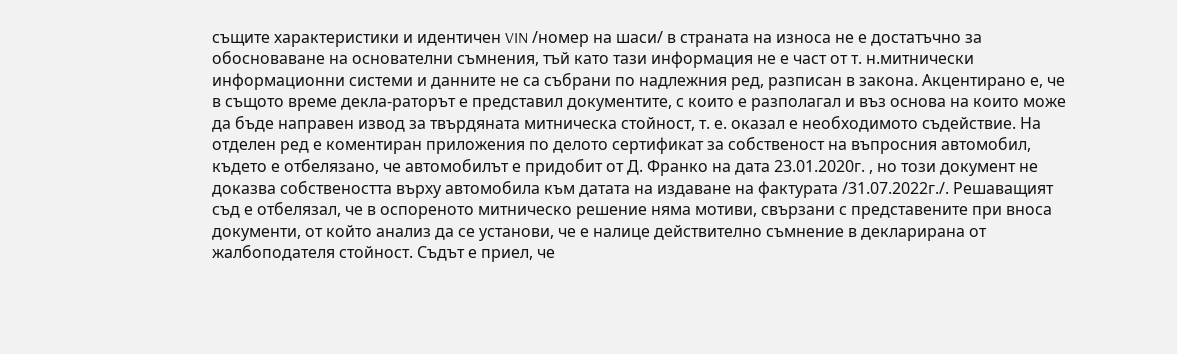същите характеристики и идентичен VIN /номер на шаси/ в страната на износа не е достатъчно за обосноваване на основателни съмнения, тъй като тази информация не е част от т. н.митнически информационни системи и данните не са събрани по надлежния ред, разписан в закона. Акцентирано е, че в същото време декла-раторът е представил документите, с които е разполагал и въз основа на които може да бъде направен извод за твърдяната митническа стойност, т. е. оказал е необходимото съдействие. На отделен ред е коментиран приложения по делото сертификат за собственост на въпросния автомобил, където е отбелязано, че автомобилът е придобит от Д. Франко на дата 23.01.2020г. , но този документ не доказва собствеността върху автомобила към датата на издаване на фактурата /31.07.2022г./. Решаващият съд е отбелязал, че в оспореното митническо решение няма мотиви, свързани с представените при вноса документи, от който анализ да се установи, че е налице действително съмнение в декларирана от жалбоподателя стойност. Съдът е приел, че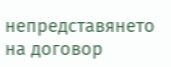непредставянето на договор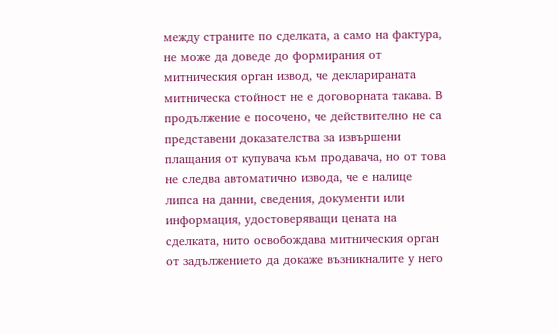между страните по сделката, а само на фактура, не може да доведе до формирания от митническия орган извод, че декларираната митническа стойност не е договорната такава. В продължение е посочено, че действително не са представени доказателства за извършени плащания от купувача към продавача, но от това не следва автоматично извода, че е налице липса на данни, сведения, документи или информация, удостоверяващи цената на сделката, нито освобождава митническия орган от задължението да докаже възникналите у него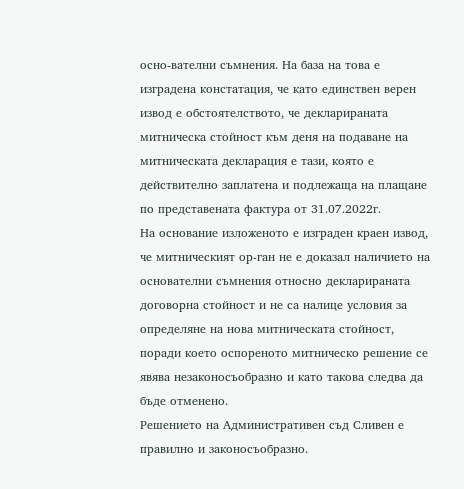осно-вателни съмнения. На база на това е изградена констатация, че като единствен верен извод е обстоятелството, че декларираната митническа стойност към деня на подаване на митническата декларация е тази, която е действително заплатена и подлежаща на плащане по представената фактура от 31.07.2022г.
На основание изложеното е изграден краен извод, че митническият ор-ган не е доказал наличието на основателни съмнения относно декларираната договорна стойност и не са налице условия за определяне на нова митническата стойност, поради което оспореното митническо решение се явява незаконосъобразно и като такова следва да бъде отменено.
Решението на Административен съд Сливен е правилно и законосъобразно.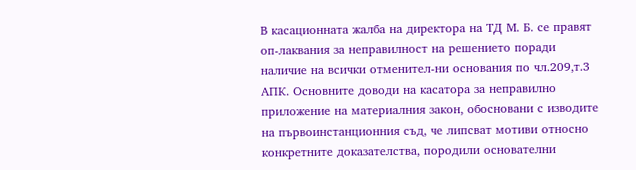В касационната жалба на директора на ТД М. Б. се правят оп-лаквания за неправилност на решението поради наличие на всички отменител-ни основания по чл.209,т.3 АПК. Основните доводи на касатора за неправилно приложение на материалния закон, обосновани с изводите на първоинстанционния съд, че липсват мотиви относно конкретните доказателства, породили основателни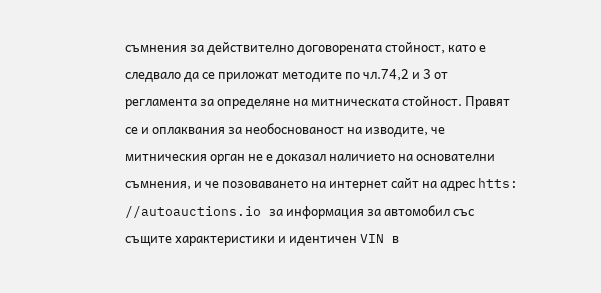съмнения за действително договорената стойност, като е следвало да се приложат методите по чл.74,2 и 3 от регламента за определяне на митническата стойност. Правят се и оплаквания за необоснованост на изводите, че митническия орган не е доказал наличието на основателни съмнения, и че позоваването на интернет сайт на адрес htts: //autoauctions.io за информация за автомобил със същите характеристики и идентичен VIN в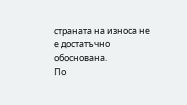страната на износа не е достатъчно обоснована.
По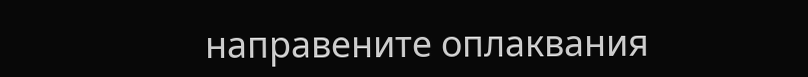направените оплаквания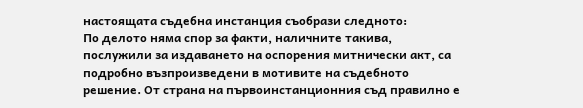настоящата съдебна инстанция съобрази следното:
По делото няма спор за факти, наличните такива, послужили за издаването на оспорения митнически акт, са подробно възпроизведени в мотивите на съдебното решение. От страна на първоинстанционния съд правилно е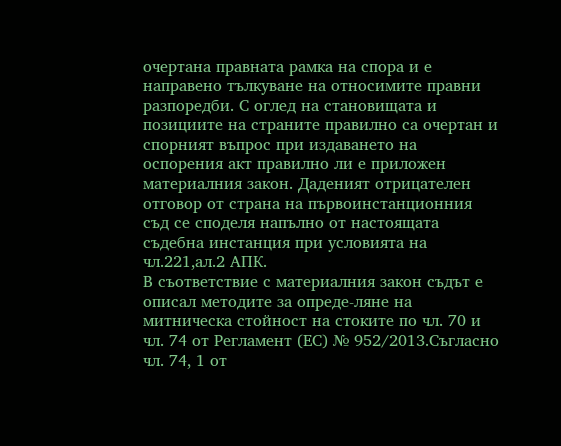очертана правната рамка на спора и е направено тълкуване на относимите правни разпоредби. С оглед на становищата и позициите на страните правилно са очертан и спорният въпрос при издаването на оспорения акт правилно ли е приложен материалния закон. Даденият отрицателен отговор от страна на първоинстанционния съд се споделя напълно от настоящата съдебна инстанция при условията на чл.221,ал.2 АПК.
В съответствие с материалния закон съдът е описал методите за опреде-ляне на митническа стойност на стоките по чл. 70 и чл. 74 от Регламент (ЕС) № 952/2013.Съгласно чл. 74, 1 от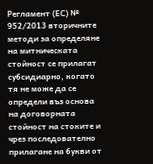Регламент (ЕС) № 952/2013 вторичните методи за определяне на митническата стойност се прилагат субсидиарно, когато тя не може да се определи въз основа на договорната стойност на стоките и чрез последователно прилагане на букви от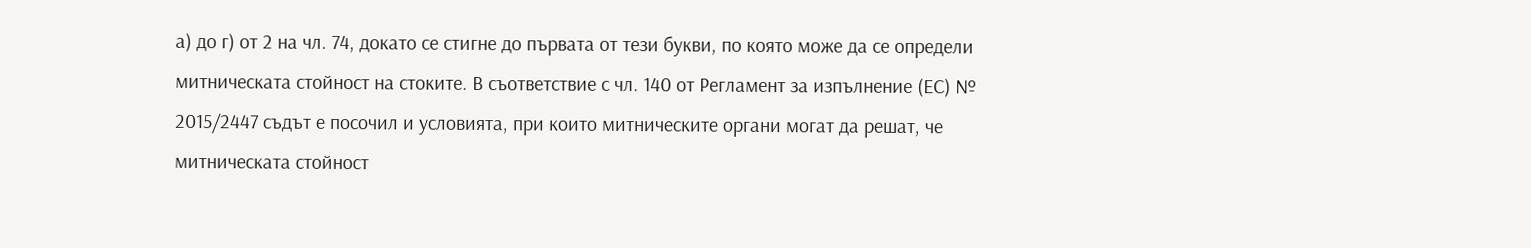а) до г) от 2 на чл. 74, докато се стигне до първата от тези букви, по която може да се определи митническата стойност на стоките. В съответствие с чл. 140 от Регламент за изпълнение (ЕС) № 2015/2447 съдът е посочил и условията, при които митническите органи могат да решат, че митническата стойност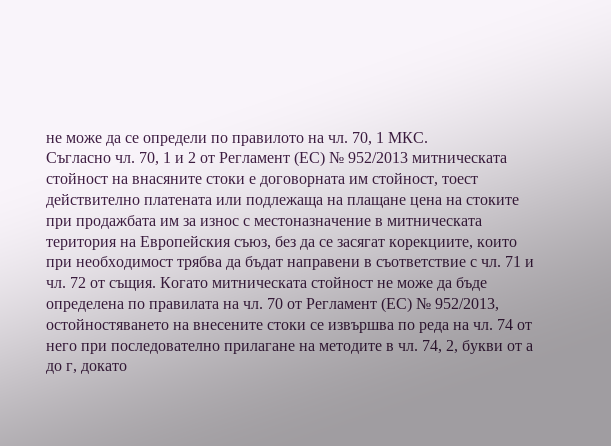не може да се определи по правилото на чл. 70, 1 МКС.
Съгласно чл. 70, 1 и 2 от Регламент (ЕС) № 952/2013 митническата стойност на внасяните стоки е договорната им стойност, тоест действително платената или подлежаща на плащане цена на стоките при продажбата им за износ с местоназначение в митническата територия на Европейския съюз, без да се засягат корекциите, които при необходимост трябва да бъдат направени в съответствие с чл. 71 и чл. 72 от същия. Когато митническата стойност не може да бъде определена по правилата на чл. 70 от Регламент (ЕС) № 952/2013, остойностяването на внесените стоки се извършва по реда на чл. 74 от него при последователно прилагане на методите в чл. 74, 2, букви от а до г, докато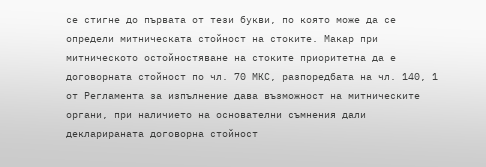се стигне до първата от тези букви, по която може да се определи митническата стойност на стоките. Макар при митническото остойностяване на стоките приоритетна да е договорната стойност по чл. 70 МКС, разпоредбата на чл. 140, 1 от Регламента за изпълнение дава възможност на митническите органи, при наличието на основателни съмнения дали декларираната договорна стойност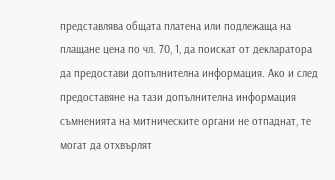представлява общата платена или подлежаща на плащане цена по чл. 70, 1, да поискат от декларатора да предостави допълнителна информация. Ако и след предоставяне на тази допълнителна информация съмненията на митническите органи не отпаднат, те могат да отхвърлят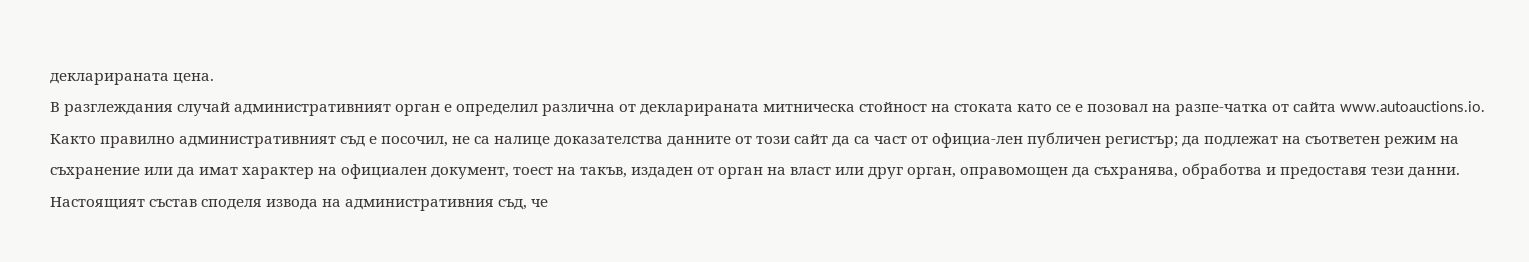декларираната цена.
В разглеждания случай административният орган е определил различна от декларираната митническа стойност на стоката като се е позовал на разпе-чатка от сайта www.autoauctions.io. Както правилно административният съд е посочил, не са налице доказателства данните от този сайт да са част от официа-лен публичен регистър; да подлежат на съответен режим на съхранение или да имат характер на официален документ, тоест на такъв, издаден от орган на власт или друг орган, оправомощен да съхранява, обработва и предоставя тези данни. Настоящият състав споделя извода на административния съд, че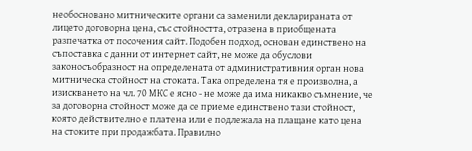необосновано митническите органи са заменили декларираната от лицето договорна цена, със стойността, отразена в приобщената разпечатка от посочения сайт. Подобен подход, основан единствено на съпоставка с данни от интернет сайт, не може да обуслови законосъобразност на определената от административния орган нова митническа стойност на стоката. Така определена тя е произволна, а изискването на чл. 70 МКС е ясно - не може да има никакво съмнение, че за договорна стойност може да се приеме единствено тази стойност, която действително е платена или е подлежала на плащане като цена на стоките при продажбата. Правилно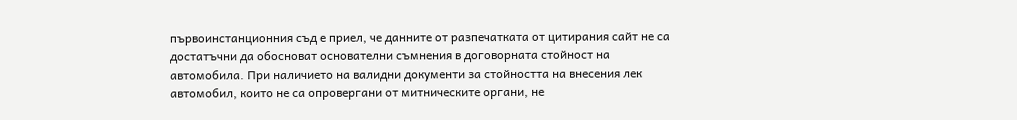първоинстанционния съд е приел, че данните от разпечатката от цитирания сайт не са достатъчни да обосноват основателни съмнения в договорната стойност на автомобила. При наличието на валидни документи за стойността на внесения лек автомобил, които не са опровергани от митническите органи, не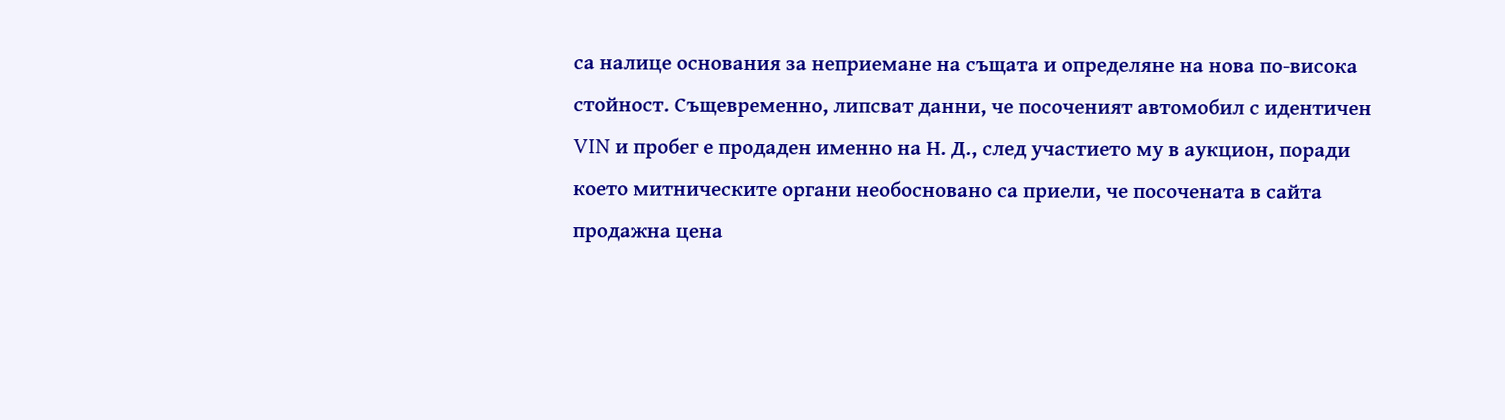са налице основания за неприемане на същата и определяне на нова по-висока стойност. Същевременно, липсват данни, че посоченият автомобил с идентичен VIN и пробег е продаден именно на Н. Д., след участието му в аукцион, поради което митническите органи необосновано са приели, че посочената в сайта продажна цена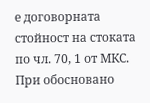е договорната стойност на стоката по чл. 70, 1 от МКС. При обосновано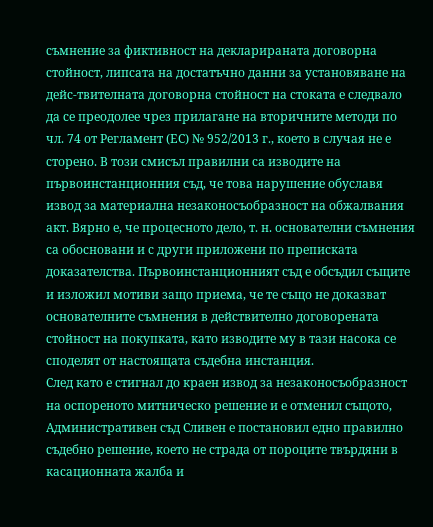съмнение за фиктивност на декларираната договорна стойност, липсата на достатъчно данни за установяване на дейс-твителната договорна стойност на стоката е следвало да се преодолее чрез прилагане на вторичните методи по чл. 74 от Регламент (ЕС) № 952/2013 г., което в случая не е сторено. В този смисъл правилни са изводите на първоинстанционния съд, че това нарушение обуславя извод за материална незаконосъобразност на обжалвания акт. Вярно е, че процесното дело, т. н. основателни съмнения са обосновани и с други приложени по преписката доказателства. Първоинстанционният съд е обсъдил същите и изложил мотиви защо приема, че те също не доказват основателните съмнения в действително договорената стойност на покупката, като изводите му в тази насока се споделят от настоящата съдебна инстанция.
След като е стигнал до краен извод за незаконосъобразност на оспореното митническо решение и е отменил същото, Административен съд Сливен е постановил едно правилно съдебно решение, което не страда от пороците твърдяни в касационната жалба и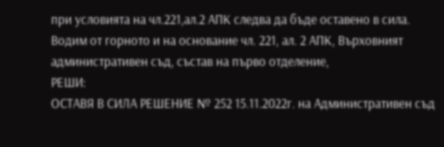при условията на чл.221,ал.2 АПК следва да бъде оставено в сила.
Водим от горното и на основание чл. 221, ал. 2 АПК, Върховният административен съд, състав на първо отделение,
РЕШИ:
ОСТАВЯ В СИЛА РЕШЕНИЕ № 252 15.11.2022г. на Административен съд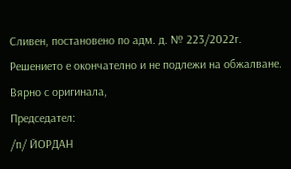Сливен, постановено по адм. д. № 223/2022г.
Решението е окончателно и не подлежи на обжалване.
Вярно с оригинала,
Председател:
/п/ ЙОРДАН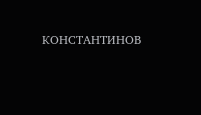КОНСТАНТИНОВ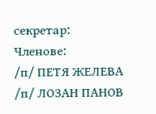секретар:
Членове:
/п/ ПЕТЯ ЖЕЛЕВА
/п/ ЛОЗАН ПАНОВ